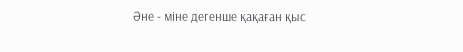Әне - міне дегенше қақаған қыс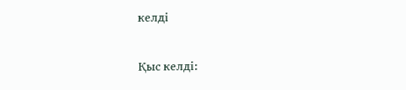келді

Қыс келді: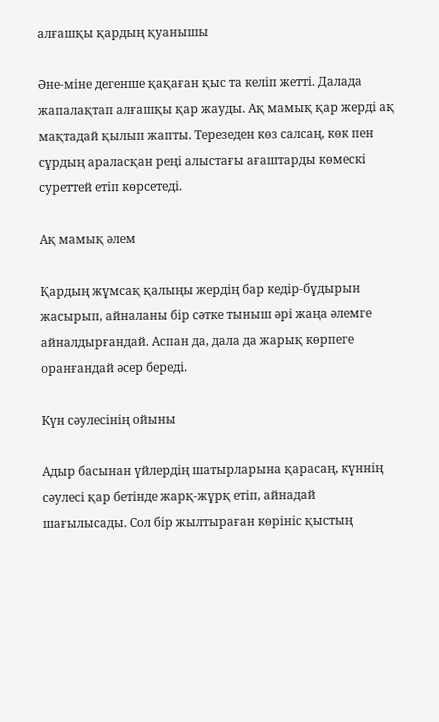алғашқы қардың қуанышы

Әне-міне дегенше қақаған қыс та келіп жетті. Далада жапалақтап алғашқы қар жауды. Ақ мамық қар жерді ақ мақтадай қылып жапты. Терезеден көз салсаң, көк пен сұрдың араласқан реңі алыстағы ағаштарды көмескі суреттей етіп көрсетеді.

Ақ мамық әлем

Қардың жұмсақ қалыңы жердің бар кедір-бұдырын жасырып, айналаны бір сәтке тыныш әрі жаңа әлемге айналдырғандай. Аспан да, дала да жарық көрпеге оранғандай әсер береді.

Күн сәулесінің ойыны

Адыр басынан үйлердің шатырларына қарасаң, күннің сәулесі қар бетінде жарқ-жұрқ етіп, айнадай шағылысады. Сол бір жылтыраған көрініс қыстың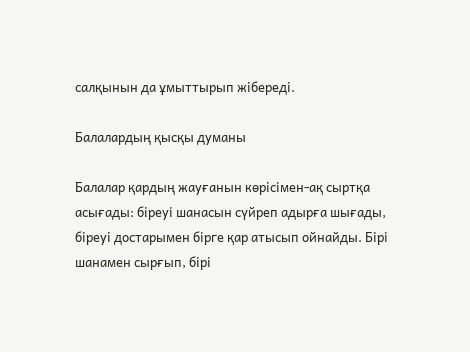салқынын да ұмыттырып жібереді.

Балалардың қысқы думаны

Балалар қардың жауғанын көрісімен-ақ сыртқа асығады: біреуі шанасын сүйреп адырға шығады, біреуі достарымен бірге қар атысып ойнайды. Бірі шанамен сырғып, бірі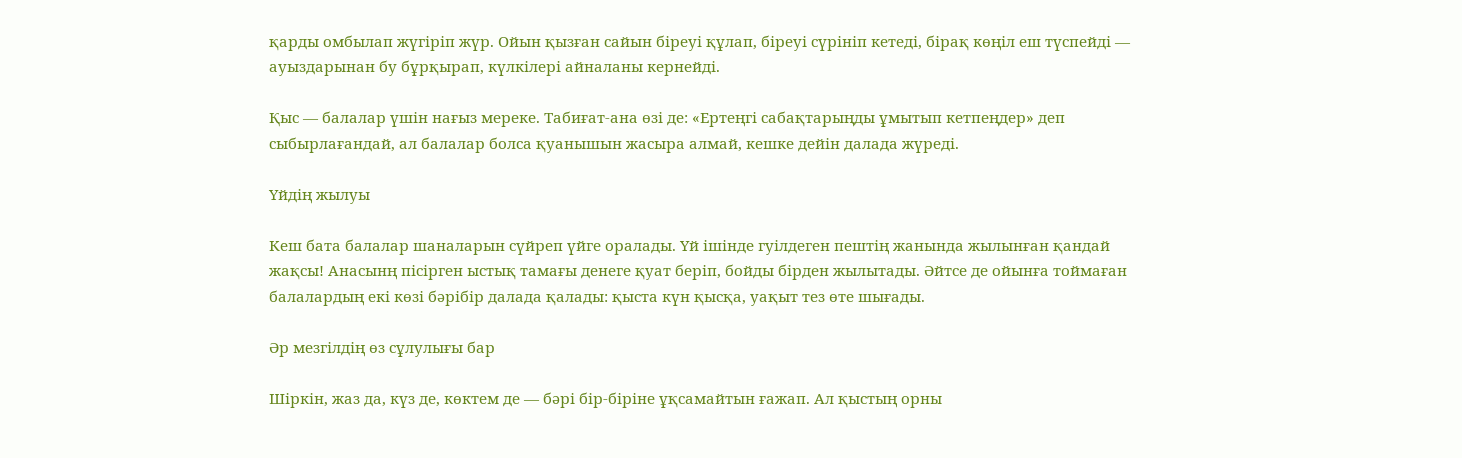қарды омбылап жүгіріп жүр. Ойын қызған сайын біреуі құлап, біреуі сүрініп кетеді, бірақ көңіл еш түспейді — ауыздарынан бу бұрқырап, күлкілері айналаны кернейді.

Қыс — балалар үшін нағыз мереке. Табиғат-ана өзі де: «Ертеңгі сабақтарыңды ұмытып кетпеңдер» деп сыбырлағандай, ал балалар болса қуанышын жасыра алмай, кешке дейін далада жүреді.

Үйдің жылуы

Кеш бата балалар шаналарын сүйреп үйге оралады. Үй ішінде гуілдеген пештің жанында жылынған қандай жақсы! Анасынң пісірген ыстық тамағы денеге қуат беріп, бойды бірден жылытады. Әйтсе де ойынға тоймаған балалардың екі көзі бәрібір далада қалады: қыста күн қысқа, уақыт тез өте шығады.

Әр мезгілдің өз сұлулығы бар

Шіркін, жаз да, күз де, көктем де — бәрі бір-біріне ұқсамайтын ғажап. Ал қыстың орны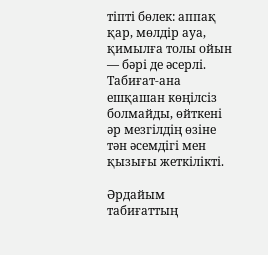тіпті бөлек: аппақ қар, мөлдір ауа, қимылға толы ойын — бәрі де әсерлі. Табиғат-ана ешқашан көңілсіз болмайды, өйткені әр мезгілдің өзіне тән әсемдігі мен қызығы жеткілікті.

Әрдайым табиғаттың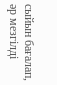сыйын бағалап, әр мезгілді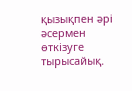қызықпен әрі әсермен өткізуге тырысайық.